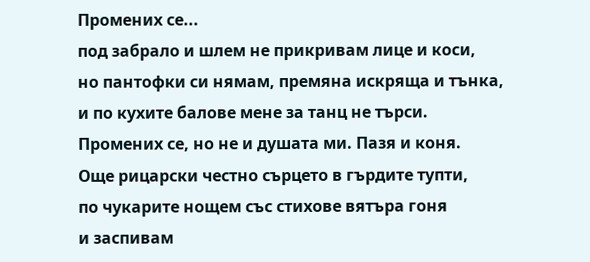Промених се...
под забрало и шлем не прикривам лице и коси,
но пантофки си нямам, премяна искряща и тънка,
и по кухите балове мене за танц не търси.
Промених се, но не и душата ми. Пазя и коня.
Още рицарски честно сърцето в гърдите тупти,
по чукарите нощем със стихове вятъра гоня
и заспивам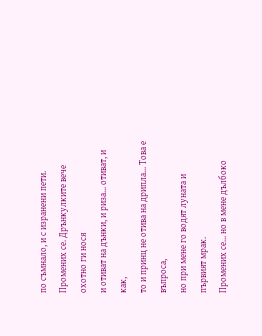по съмнало, и с изранени пети.
Промених се. Дрънкулките вече охотно ги нося
и отиват на дънки, и риза... отиват, и как,
то и принц не отива на дрипла... Това е въпроса,
но при мене го водят луната и първият мрак.
Промених се... но в мене дълбоко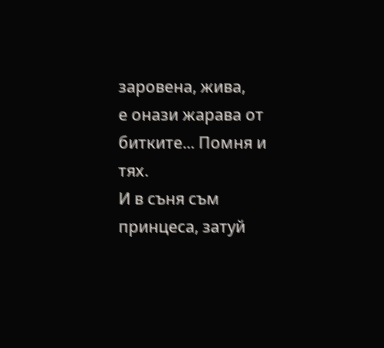заровена, жива,
е онази жарава от битките... Помня и тях.
И в съня съм принцеса, затуй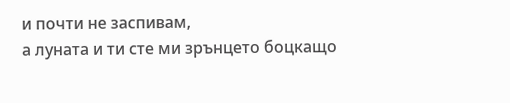и почти не заспивам,
а луната и ти сте ми зрънцето боцкащо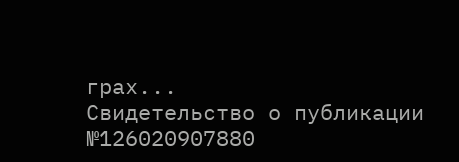грах...
Свидетельство о публикации №126020907880